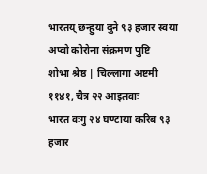भारतय् छन्हुया दुने ९३ हजार स्वया अप्वो कोरोना संक्रमण पुष्टि
शोभा श्रेष्ठ | चिल्लागा अष्टमी ११४१, चैत्र २२ आइतवाः
भारत वःगु २४ घण्टाया करिब ९३ हजार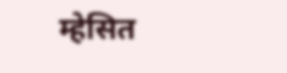म्हेसित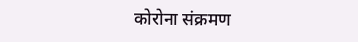कोरोना संक्रमण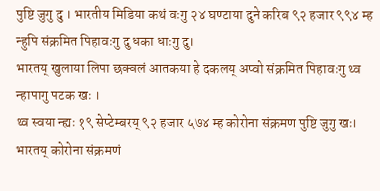पुष्टि जुगु दु । भारतीय मिडिया कथं वःगु २४ घण्टाया दुने करिब ९२ हजार ९९४ म्ह न्हुपि संक्रमित पिहावःगु दु धका धाःगु दु।
भारतय् खुलाया लिपा छक्वलं आतकया हे दकलय् अप्वो संक्रमित पिहावःगु थ्व न्हापागु पटक खः ।
थ्व स्वया न्ह्यः १९ सेप्टेम्बरय् ९२ हजार ५७४ म्ह कोरोना संक्रमण पुष्टि जुगु खः।
भारतय् कोरोना संक्रमणं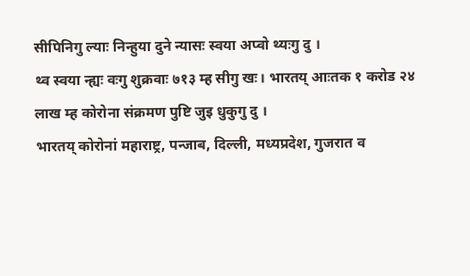सीपिनिगु ल्याः निन्हुया दुने न्यासः स्वया अप्वो थ्यःगु दु ।
थ्व स्वया न्ह्यः वःगु शुक्रवाः ७१३ म्ह सीगु खः। भारतय् आःतक १ करोड २४ लाख म्ह कोरोना संक्रमण पुष्टि जुइ धुकुगु दु ।
भारतय् कोरोनां महाराष्ट्र, पन्जाब, दिल्ली, मध्यप्रदेश, गुजरात व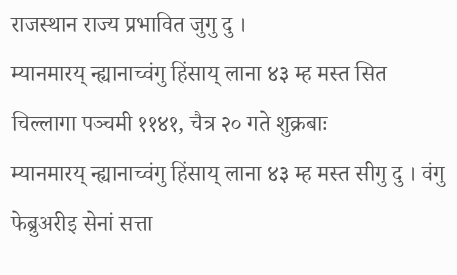राजस्थान राज्य प्रभावित जुगु दु ।
म्यानमारय् न्ह्यानाच्वंगु हिंसाय् लाना ४३ म्ह मस्त सित
चिल्लागा पञ्चमी ११४१, चैत्र २० गते शुक्रबाः
म्यानमारय् न्ह्यानाच्वंगु हिंसाय् लाना ४३ म्ह मस्त सीगु दु । वंगु फेब्रुअरीइ सेनां सत्ता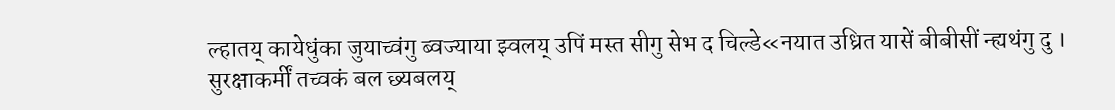ल्हातय् कायेधुंका जुयाच्वंगु ब्वज्याया झ्वलय् उपिं मस्त सीगु सेभ द चिल्डे«नयात उध्रित यासें बीबीसीं न्ह्यथंगु दु ।
सुरक्षाकर्मीं तच्वकं बल छ्यबलय्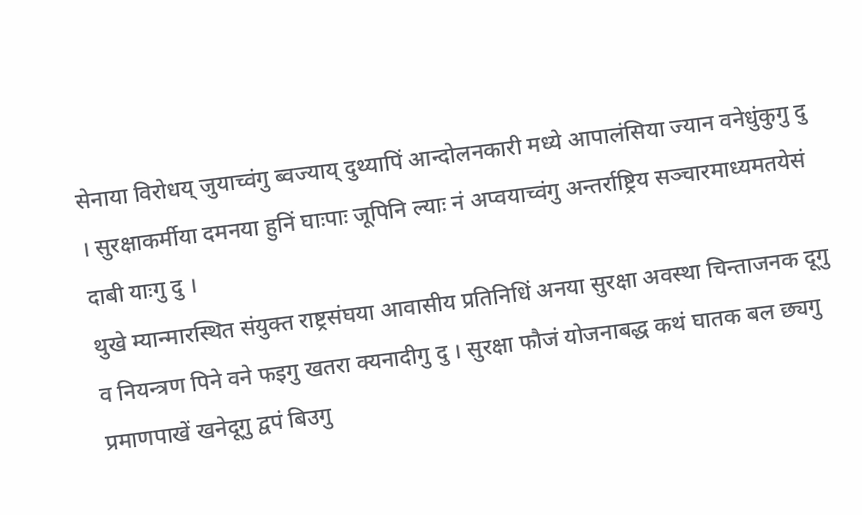सेनाया विरोधय् जुयाच्वंगु ब्वज्याय् दुथ्यापिं आन्दोलनकारी मध्ये आपालंसिया ज्यान वनेधुंकुगु दु । सुरक्षाकर्मीया दमनया हुनिं घाःपाः जूपिनि ल्याः नं अप्वयाच्वंगु अन्तर्राष्ट्रिय सञ्चारमाध्यमतयेसं दाबी याःगु दु ।
थुखे म्यान्मारस्थित संयुक्त राष्ट्रसंघया आवासीय प्रतिनिधिं अनया सुरक्षा अवस्था चिन्ताजनक दूगु व नियन्त्रण पिने वने फइगु खतरा क्यनादीगु दु । सुरक्षा फौजं योजनाबद्ध कथं घातक बल छ्यगु प्रमाणपाखें खनेदूगु द्वपं बिउगु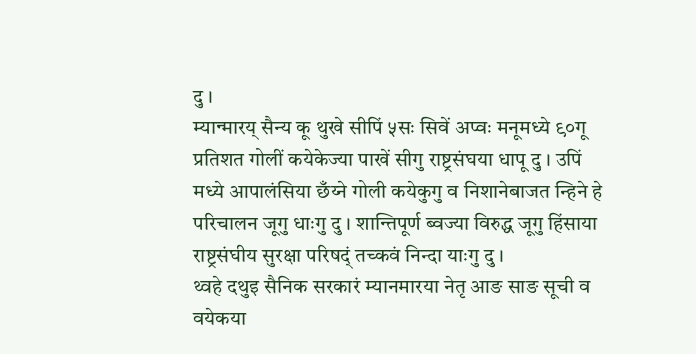दु ।
म्यान्मारय् सैन्य कू थुखे सीपिं ५सः सिवें अप्वः मनूमध्ये ९०गू प्रतिशत गोलीं कयेकेज्या पाखें सीगु राष्ट्रसंघया धापू दु । उपिं मध्ये आपालंसिया छँय्ने गोली कयेकुगु व निशानेबाजत न्हिने हे परिचालन जूगु धाःगु दु । शान्तिपूर्ण ब्वज्या विरुद्ध जूगु हिंसाया राष्ट्रसंघीय सुरक्षा परिषद्ं तच्कवं निन्दा याःगु दु ।
थ्वहे दथुइ सैनिक सरकारं म्यानमारया नेतृ आङ साङ सूची व वयेकया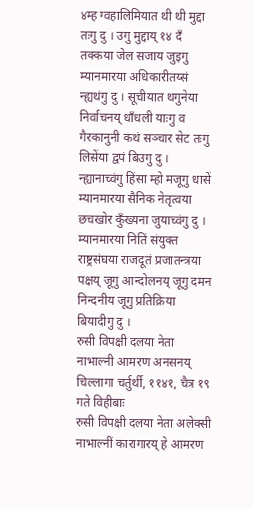४म्ह ग्वहालिमियात थी थी मुद्दा तःगु दु । उगु मुद्दाय् १४ दँ तक्कया जेल सजाय जुइगु म्यानमारया अधिकारीतय्सं न्ह्यथंगु दु । सूचीयात थगुनेया निर्वाचनय् धाँधली याःगु व गैरकानुनी कथं सञ्चार सेट तःगु लिसेंया द्वपं बिउगु दु ।
न्ह्यानाच्वंगु हिंसा म्हो मजूगु धासें म्यानमारया सैनिक नेतृत्वया छचखोर कुँख्यना जुयाच्वंगु दु । म्यानमारया नितिं संयुक्त राष्ट्रसंघया राजदूतं प्रजातन्त्रया पक्षय् जूगु आन्दोलनय् जूगु दमन निन्दनीय जूगु प्रतिक्रिया बियादीगु दु ।
रुसी विपक्षी दलया नेता नाभाल्नी आमरण अनसनय्
चिल्लागा चर्तुर्थी, ११४१, चैत्र १९ गते विहीबाः
रुसी विपक्षी दलया नेता अलेक्सी नाभाल्नीं कारागारय् हे आमरण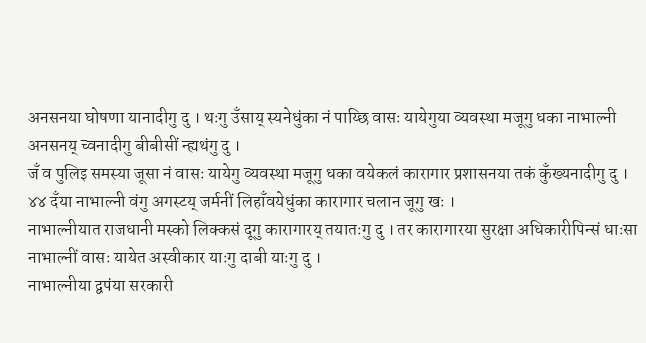अनसनया घोषणा यानादीगु दु । थःगु उँसाय् स्यनेधुंका नं पाय्छि वासः यायेगुया व्यवस्था मजूगु धका नाभाल्नी अनसनय् च्वनादीगु बीबीसीं न्ह्यथंगु दु ।
जँ व पुलिइ समस्या जूसा नं वासः यायेगु व्यवस्था मजूगु धका वयेकलं कारागार प्रशासनया तकं कुँख्यनादीगु दु । ४४ दँया नाभाल्नी वंगु अगस्टय् जर्मनीं लिहाँवयेधुंका कारागार चलान जूगु खः ।
नाभाल्नीयात राजधानी मस्को लिक्कसं दूगु कारागारय् तयातःगु दु । तर कारागारया सुरक्षा अधिकारीपिन्सं धाःसा नाभाल्नीं वासः यायेत अस्वीकार याःगु दाबी याःगु दु ।
नाभाल्नीया द्वपंया सरकारी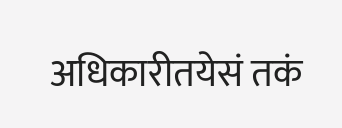अधिकारीतयेसं तकं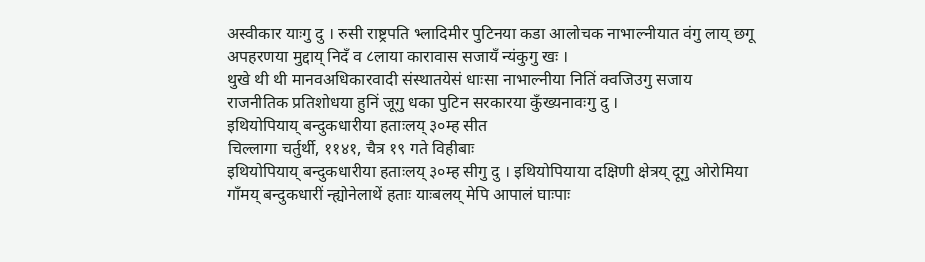अस्वीकार याःगु दु । रुसी राष्ट्रपति भ्लादिमीर पुटिनया कडा आलोचक नाभाल्नीयात वंगु लाय् छगू अपहरणया मुद्दाय् निदँ व ८लाया कारावास सजायँ न्यंकुगु खः ।
थुखे थी थी मानवअधिकारवादी संस्थातयेसं धाःसा नाभाल्नीया नितिं क्वजिउगु सजाय राजनीतिक प्रतिशोधया हुनिं जूगु धका पुटिन सरकारया कुँख्यनावःगु दु ।
इथियोपियाय् बन्दुकधारीया हताःलय् ३०म्ह सीत
चिल्लागा चर्तुर्थी, ११४१, चैत्र १९ गते विहीबाः
इथियोपियाय् बन्दुकधारीया हताःलय् ३०म्ह सीगु दु । इथियोपियाया दक्षिणी क्षेत्रय् दूगु ओरोमिया गाँमय् बन्दुकधारीं न्ह्योनेलाथें हताः याःबलय् मेपि आपालं घाःपाः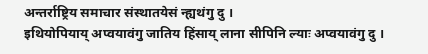अन्तर्राष्ट्रिय समाचार संस्थातयेसं न्ह्यथंगु दु ।
इथियोपियाय् अप्वयावंगु जातिय हिंसाय् लाना सीपिनि ल्याः अप्वयावंगु दु ।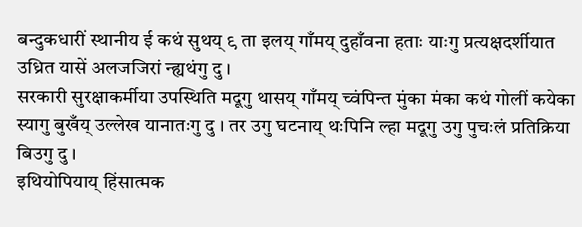बन्दुकधारीं स्थानीय ई कथं सुथय् ९ ता इलय् गाँमय् दुहाँवना हताः याःगु प्रत्यक्षदर्शीयात उध्रित यासें अलजजिरां न्ह्यथंगु दु ।
सरकारी सुरक्षाकर्मीया उपस्थिति मदूगु थासय् गाँमय् च्वंपिन्त मुंका मंका कथं गोलीं कयेका स्यागु बुखँय् उल्लेख यानातःगु दु । तर उगु घटनाय् थःपिनि ल्हा मदूगु उगु पुचःलं प्रतिक्रिया बिउगु दु ।
इथियोपियाय् हिंसात्मक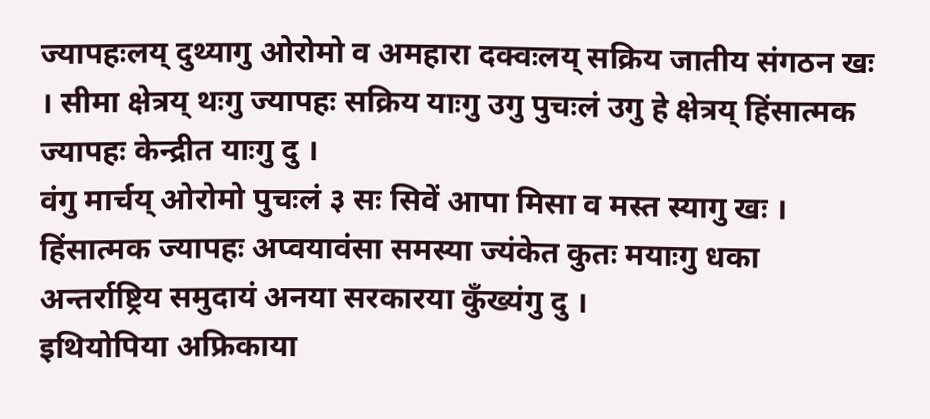ज्यापहःलय् दुथ्यागु ओरोमो व अमहारा दक्वःलय् सक्रिय जातीय संगठन खः । सीमा क्षेत्रय् थःगु ज्यापहः सक्रिय याःगु उगु पुचःलं उगु हे क्षेत्रय् हिंसात्मक ज्यापहः केन्द्रीत याःगु दु ।
वंगु मार्चय् ओरोमो पुचःलं ३ सः सिवें आपा मिसा व मस्त स्यागु खः । हिंसात्मक ज्यापहः अप्वयावंसा समस्या ज्यंकेत कुतः मयाःगु धका अन्तर्राष्ट्रिय समुदायं अनया सरकारया कुँख्यंगु दु ।
इथियोपिया अफ्रिकाया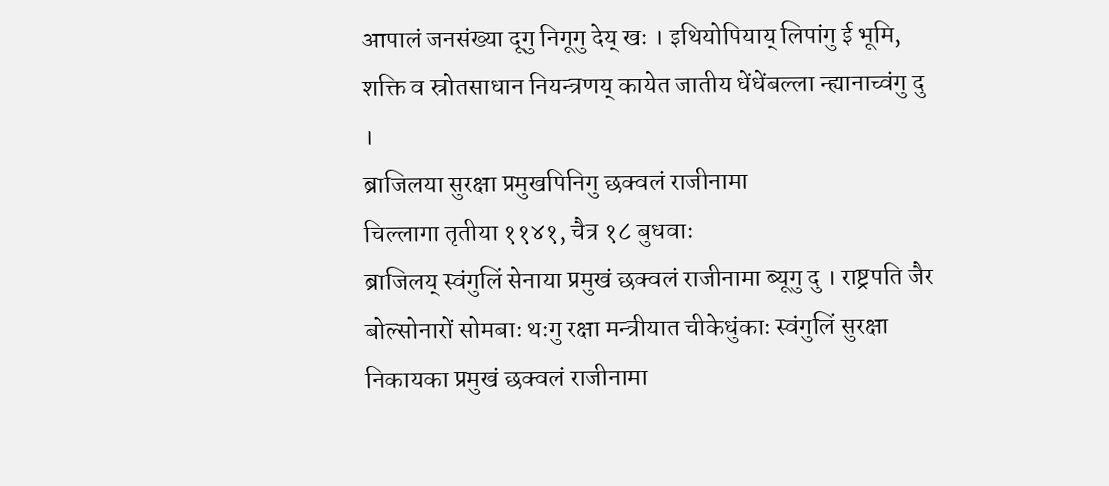आपालं जनसंख्या दूगु निगूगु देय् खः । इथियोपियाय् लिपांगु ई भूमि, शक्ति व स्रोतसाधान नियन्त्रणय् कायेत जातीय धेंधेंबल्ला न्ह्यानाच्वंगु दु ।
ब्राजिलया सुरक्षा प्रमुखपिनिगु छक्वलं राजीनामा
चिल्लागा तृतीया ११४१, चैत्र १८ बुधवाः
ब्राजिलय् स्वंगुलिं सेनाया प्रमुखं छक्वलं राजीनामा ब्यूगु दु । राष्ट्रपति जैर बोल्सोनारों सोमबाः थःगु रक्षा मन्त्रीयात चीकेधुंकाः स्वंगुलिं सुरक्षा निकायका प्रमुखं छक्वलं राजीनामा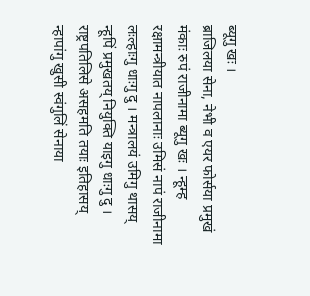ब्यूगु खः ।
ब्राजिलया सेना, नेभी व एयर फोर्सया प्रमुखं मंकाः रुपं राजीनामा ब्यूगु खः । न्हूम्ह रक्षामन्त्रीयात नापलानाः उमिसं नापं राजीनामा लःल्हाःगु धाःगु दु । मन्त्रालयं उमिगु थासय् न्हूपिं प्रमुखतय् नियुक्ति याइगु धाःगु दु ।
राष्ट्रपतिलिसे असहमति तयाः इतिहासय् न्हापांगु खुसी स्वंगुलिं सेनाया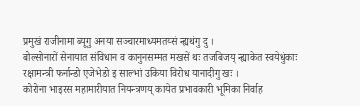प्रमुखं राजीनामा ब्यूगु अनया सञ्चारमाध्यमतय्सं न्ह्यथंगु दु ।
बोल्सोनारों सेनायात संविधान व कानुनसम्मत मखसें थः तजबिजय् न्ह्याकेत स्वयेधुंकाः रक्षामन्त्री फर्नान्डो एजेभेडो इ साल्भां उकिया विरोध यानादीगु खः ।
कोरोना भाइरस महामारीयात नियन्त्रणय् कायेत प्रभावकारी भूमिका निर्वाह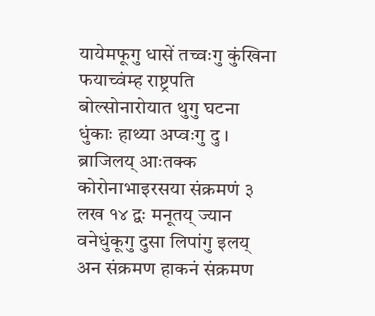यायेमफूगु धासें तच्वःगु कुंखिना फयाच्वंम्ह राष्ट्रपति बोल्सोनारोयात थुगु घटना धुंकाः हाथ्या अप्वःगु दु ।
ब्राजिलय् आःतक्क कोरोनाभाइरसया संक्रमणं ३ लख १४ द्वः मनूतय् ज्यान वनेधुंकूगु दुसा लिपांगु इलय् अन संक्रमण हाकनं संक्रमण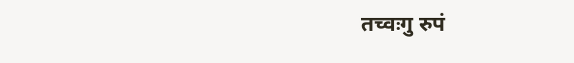तच्वःगु रुपं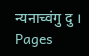न्यनाच्वंगु दु ।
Pages